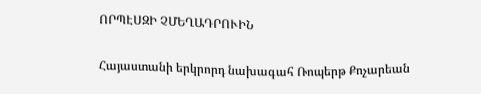ՈՐՊԷՍԶԻ ՉՄԵՂԱԴՐՈՒԻՆ

Հայաստանի երկրորդ նախագահ Ռոպերթ Քոչարեան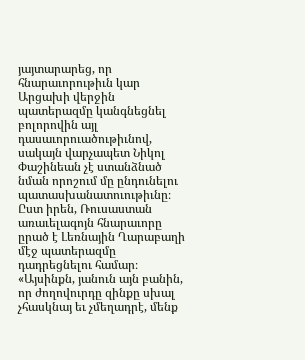յայտարարեց, որ հնարաւորութիւն կար Արցախի վերջին պատերազմը կանգնեցնել բոլորովին այլ դասաւորուածութիւնով, սակայն վարչապետ Նիկոլ Փաշինեան չէ ստանձնած նման որոշում մը ընդունելու պատասխանատուութիւնը։ Ըստ իրեն, Ռուսաստան առաւելագոյն հնարաւորը ըրած է Լեռնային Ղարաբաղի մէջ պատերազմը դադրեցնելու համար։ «Այսինքն, յանուն այն բանին, որ ժողովուրդը զինքը սխալ չհասկնայ եւ չմեղադրէ, մենք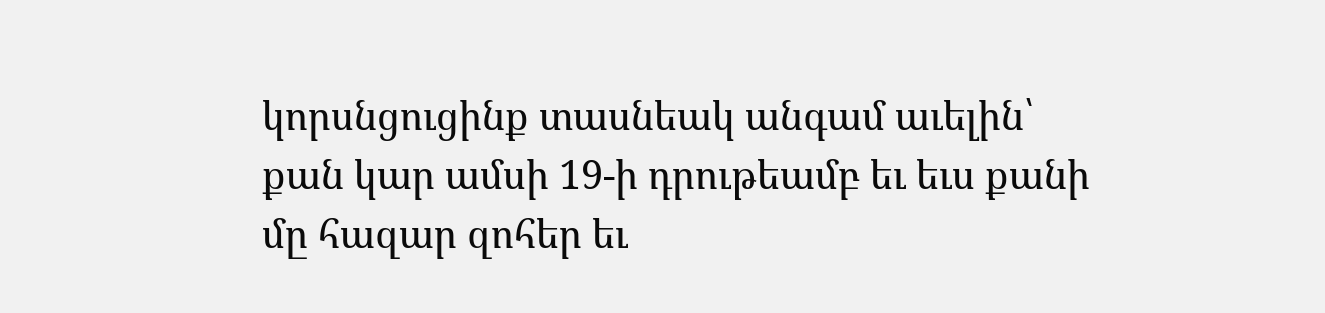կորսնցուցինք տասնեակ անգամ աւելին՝ քան կար ամսի 19-ի դրութեամբ եւ եւս քանի մը հազար զոհեր եւ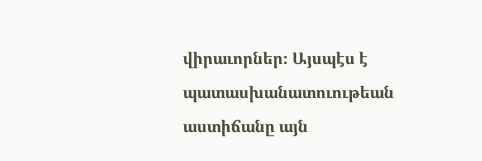վիրաւորներ։ Այսպէս է պատասխանատուութեան աստիճանը այն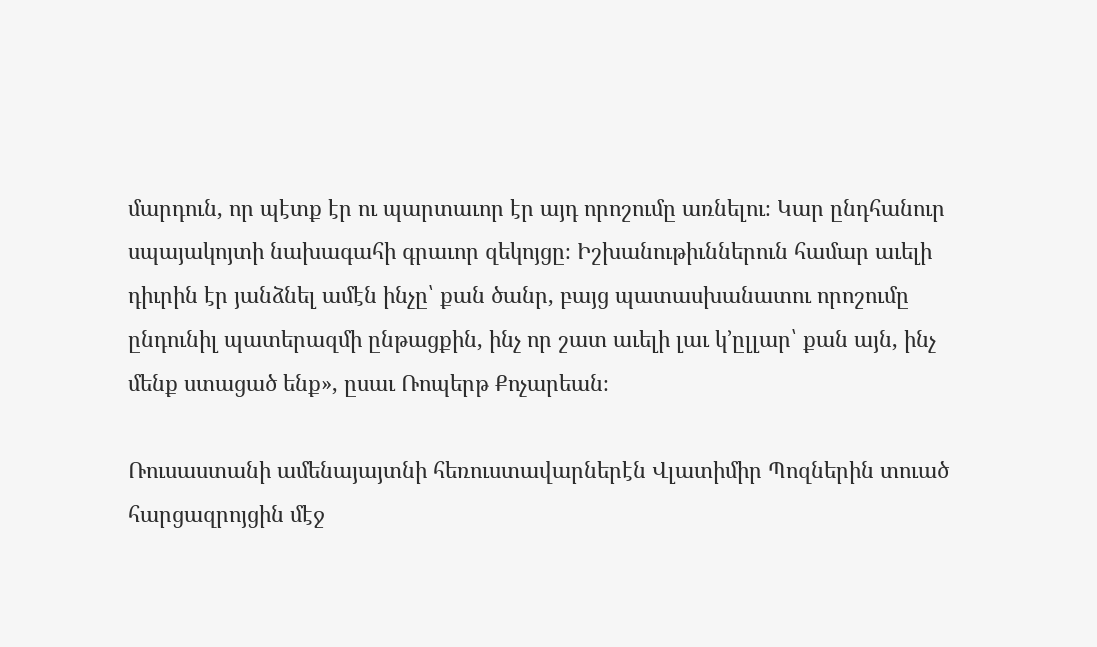մարդուն, որ պէտք էր ու պարտաւոր էր այդ որոշումը առնելու։ Կար ընդհանուր սպայակոյտի նախագահի գրաւոր զեկոյցը։ Իշխանութիւններուն համար աւելի դիւրին էր յանձնել ամէն ինչը՝ քան ծանր, բայց պատասխանատու որոշումը ընդունիլ պատերազմի ընթացքին, ինչ որ շատ աւելի լաւ կ՚ըլլար՝ քան այն, ինչ մենք ստացած ենք», ըսաւ Ռոպերթ Քոչարեան։

Ռուսաստանի ամենայայտնի հեռուստավարներէն Վլատիմիր Պոզներին տուած հարցազրոյցին մէջ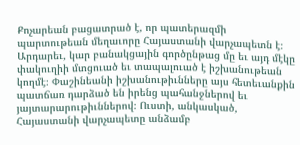Քոչարեան բացատրած է, որ պատերազմի պարտութեան մեղաւորը Հայաստանի վարչապետն է։ Արդարեւ, կար բանակցային գործընթաց մը եւ այդ մէկը փակուղիի մտցուած եւ տապալուած է իշխանութեան կողմէ։ Փաշինեանի իշխանութիւնները այս հետեւանքին պատճառ դարձած են իրենց պահանջներով եւ յայտարարութիւններով։ Ուստի, անկասկած, Հայաստանի վարչապետը անձամբ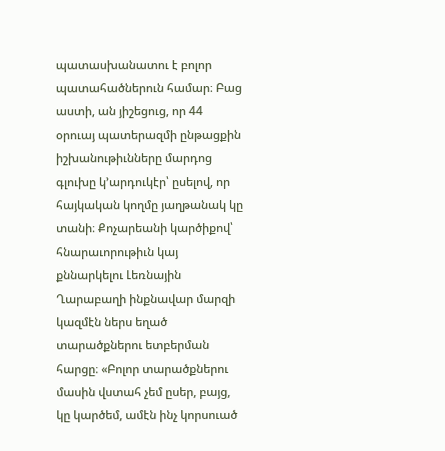պատասխանատու է բոլոր պատահածներուն համար։ Բաց աստի, ան յիշեցուց, որ 44 օրուայ պատերազմի ընթացքին իշխանութիւնները մարդոց գլուխը կ՚արդուկէր՝ ըսելով, որ հայկական կողմը յաղթանակ կը տանի։ Քոչարեանի կարծիքով՝ հնարաւորութիւն կայ քննարկելու Լեռնային Ղարաբաղի ինքնավար մարզի կազմէն ներս եղած տարածքներու ետբերման հարցը։ «Բոլոր տարածքներու մասին վստահ չեմ ըսեր, բայց, կը կարծեմ, ամէն ինչ կորսուած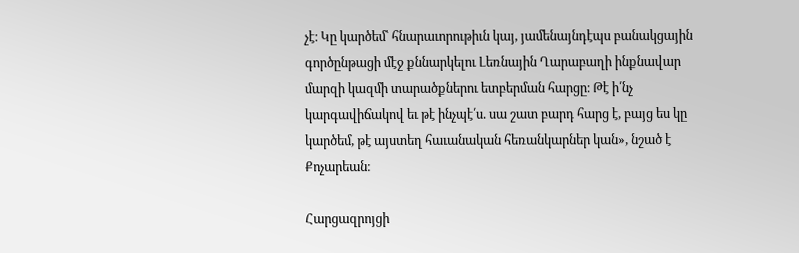չէ։ Կը կարծեմ՝ հնարաւորութիւն կայ, յամենայնդէպս բանակցային գործընթացի մէջ քննարկելու Լեռնային Ղարաբաղի ինքնավար մարզի կազմի տարածքներու ետբերման հարցը։ Թէ ի՛նչ կարգավիճակով եւ թէ ինչպէ՛ս. սա շատ բարդ հարց է, բայց ես կը կարծեմ, թէ այստեղ հաւանական հեռանկարներ կան», նշած է Քոչարեան։

Հարցազրոյցի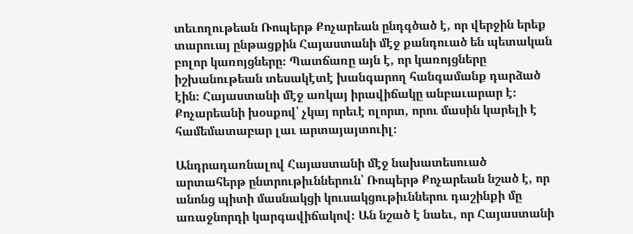տեւողութեան Ռոպերթ Քոչարեան ընդգծած է, որ վերջին երեք տարուայ ընթացքին Հայաստանի մէջ քանդուած են պետական բոլոր կառոյցները։ Պատճառը այն է, որ կառոյցները իշխանութեան տեսակէտէ խանգարող հանգամանք դարձած էին։ Հայաստանի մէջ առկայ իրավիճակը անբաւարար է։ Քոչարեանի խօսքով՝ չկայ որեւէ ոլորտ, որու մասին կարելի է համեմատաբար լաւ արտայայտուիլ։

Անդրադառնալով Հայաստանի մէջ նախատեսուած արտահերթ ընտրութիւններուն՝ Ռոպերթ Քոչարեան նշած է, որ անոնց պիտի մասնակցի կուսակցութիւններու դաշինքի մը առաջնորդի կարգավիճակով։ Ան նշած է նաեւ, որ Հայաստանի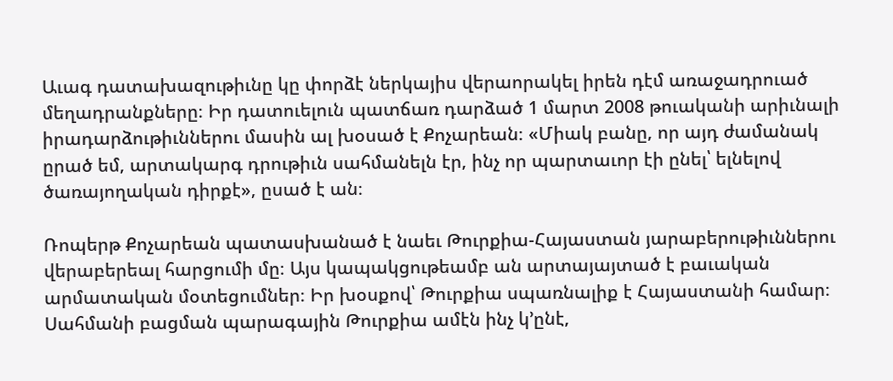Աւագ դատախազութիւնը կը փորձէ ներկայիս վերաորակել իրեն դէմ առաջադրուած մեղադրանքները։ Իր դատուելուն պատճառ դարձած 1 մարտ 2008 թուականի արիւնալի իրադարձութիւններու մասին ալ խօսած է Քոչարեան։ «Միակ բանը, որ այդ ժամանակ ըրած եմ, արտակարգ դրութիւն սահմանելն էր, ինչ որ պարտաւոր էի ընել՝ ելնելով ծառայողական դիրքէ», ըսած է ան։

Ռոպերթ Քոչարեան պատասխանած է նաեւ Թուրքիա-Հայաստան յարաբերութիւններու վերաբերեալ հարցումի մը։ Այս կապակցութեամբ ան արտայայտած է բաւական արմատական մօտեցումներ։ Իր խօսքով՝ Թուրքիա սպառնալիք է Հայաստանի համար։ Սահմանի բացման պարագային Թուրքիա ամէն ինչ կ՚ընէ,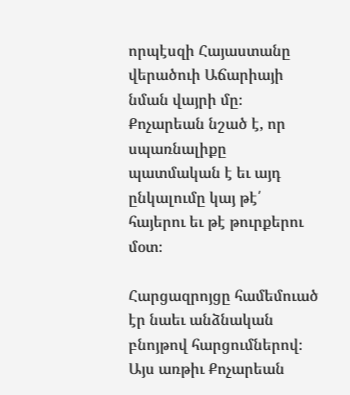որպէսզի Հայաստանը վերածուի Աճարիայի նման վայրի մը։ Քոչարեան նշած է, որ սպառնալիքը պատմական է եւ այդ ընկալումը կայ թէ՛ հայերու եւ թէ թուրքերու մօտ։

Հարցազրոյցը համեմուած էր նաեւ անձնական բնոյթով հարցումներով։ Այս առթիւ Քոչարեան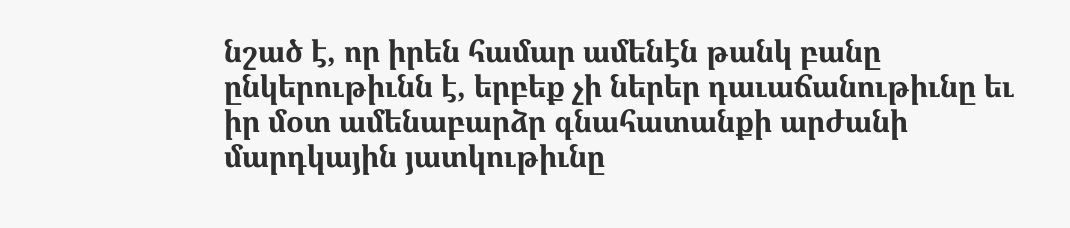նշած է, որ իրեն համար ամենէն թանկ բանը ընկերութիւնն է, երբեք չի ներեր դաւաճանութիւնը եւ իր մօտ ամենաբարձր գնահատանքի արժանի մարդկային յատկութիւնը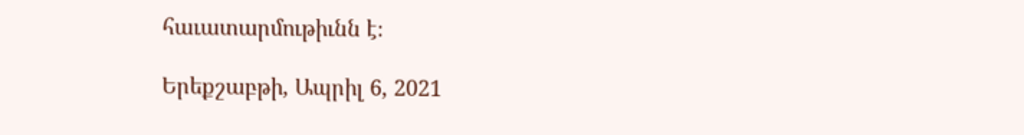հաւատարմութիւնն է։

Երեքշաբթի, Ապրիլ 6, 2021